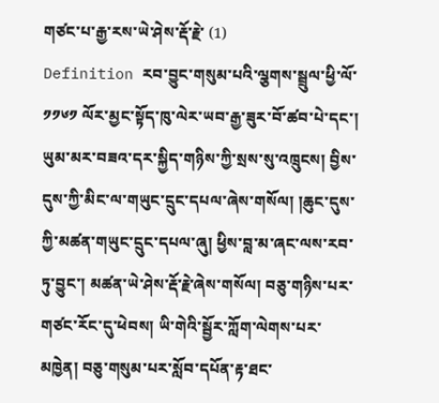གཙང་པ་རྒྱ་རས་ཡེ་ཤེས་རྡོ་རྗེ་ (1)
Definition རབ་བྱུང་གསུམ་པའི་ལྕགས་སྦྲུལ་ཕྱི་ལོ་ ༡༡༦༡ ལོར་མྱང་སྟོད་ཁུ་ལེར་ཡབ་རྒྱ་ཟུར་བོ་ཚབ་པེ་དང་། ཡུམ་མར་བཟའ་དར་སྐྱིད་གཉིས་ཀྱི་སྲས་སུ་འཁྲུངས། བྱིས་དུས་ཀྱི་མིང་ལ་གཡུང་དྲུང་དཔལ་ཞེས་གསོལ། །ཆུང་དུས་ཀྱི་མཚན་གཡུང་དྲུང་དཔལ་ཞུ། ཕྱིས་བླ་མ་ཞང་ལས་རབ་ཏུ་བྱུང་། མཚན་ཡེ་ཤེས་རྡོ་རྗེ་ཞེས་གསོལ། བཅུ་གཉིས་པར་གཙང་རོང་དུ་ཕེབས། ཡི་གེའི་སྦྱོར་ཀློག་ལེགས་པར་མཁྱེན། བཅུ་གསུམ་པར་སློབ་དཔོན་རྟ་ཐང་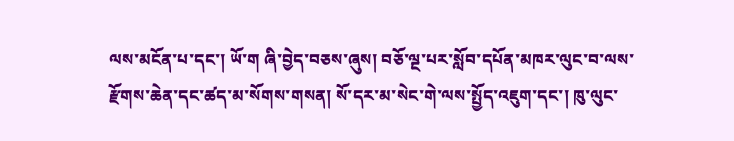ལས་མངོན་པ་དང་། ཡོ་ག ཞི་བྱེད་བཅས་ཞུས། བཅོ་ལྔ་པར་སློབ་དཔོན་མཁར་ལུང་བ་ལས་རྫོགས་ཆེན་དང་ཚད་མ་སོགས་གསན། སོ་དར་མ་སེང་གེ་ལས་སྤྱོད་འཇུག་དང་། ཁུ་ལུང་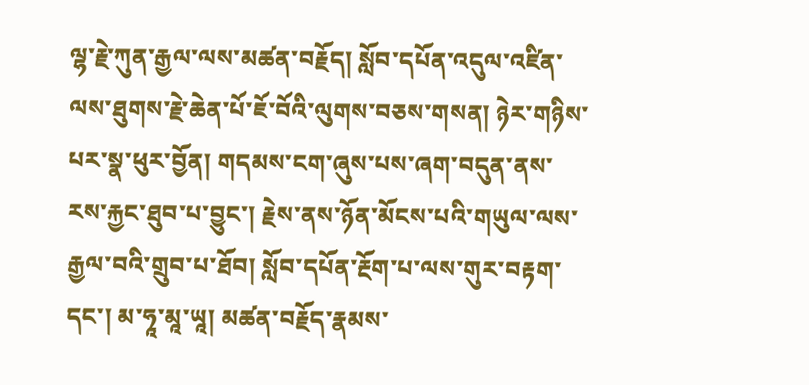ལྷ་རྗེ་ཀུན་རྒྱལ་ལས་མཚན་བརྗོད། སློབ་དཔོན་འདུལ་འཛིན་ལས་ཐུགས་རྗེ་ཆེན་པོ་ཇོ་བོའི་ལུགས་བཅས་གསན། ཉེར་གཉིས་པར་སྣ་ཕུར་བྱོན། གདམས་ངག་ཞུས་པས་ཞག་བདུན་ནས་རས་རྐྱང་ཐུབ་པ་བྱུང་། རྗེས་ནས་ཉོན་མོངས་པའི་གཡུལ་ལས་རྒྱལ་བའི་གྲུབ་པ་ཐོབ། སློབ་དཔོན་རྔོག་པ་ལས་གུར་བརྟག་དང་། མ་ཧཱ་མཱ་ཡཱ། མཚན་བརྗོད་རྣམས་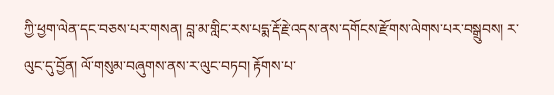ཀྱི་ཕྱག་ལེན་དང་བཅས་པར་གསན། བླ་མ་གླིང་རས་པདྨ་རྡོ་རྗེ་འདས་ནས་དགོངས་རྫོགས་ལེགས་པར་བསྒྲུབས། ར་ལུང་དུ་བྱོན། ལོ་གསུམ་བཞུགས་ནས་ར་ལུང་བཏབ། རྟོགས་པ་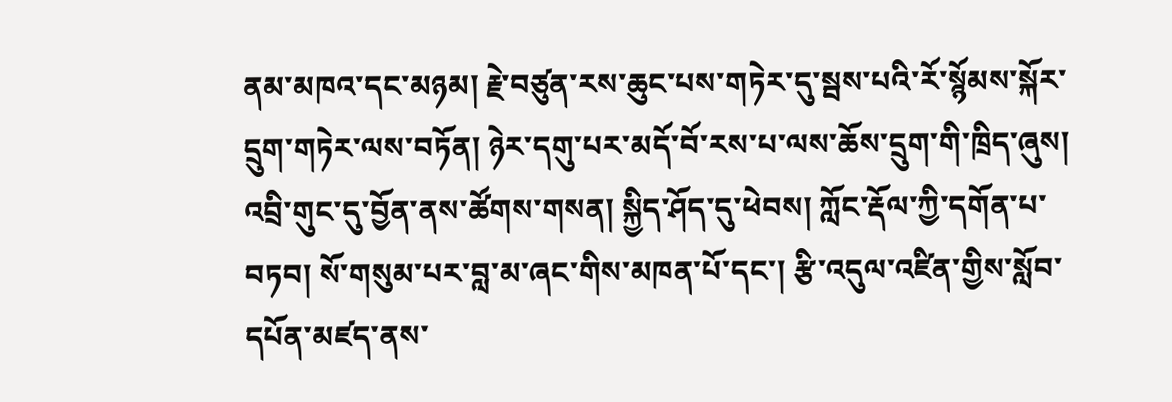ནམ་མཁའ་དང་མཉམ། རྗེ་བཙུན་རས་ཆུང་པས་གཏེར་དུ་སྦས་པའི་རོ་སྙོམས་སྐོར་དྲུག་གཏེར་ལས་བཏོན། ཉེར་དགུ་པར་མདོ་བོ་རས་པ་ལས་ཆོས་དྲུག་གི་ཁྲིད་ཞུས། འབྲི་གུང་དུ་བྱོན་ནས་ཚོགས་གསན། སྐྱིད་ཤོད་དུ་ཕེབས། ཀློང་རྡོལ་ཀྱི་དགོན་པ་བཏབ། སོ་གསུམ་པར་བླ་མ་ཞང་གིས་མཁན་པོ་དང་། རྩི་འདུལ་འཛིན་གྱིས་སློབ་དཔོན་མཛད་ནས་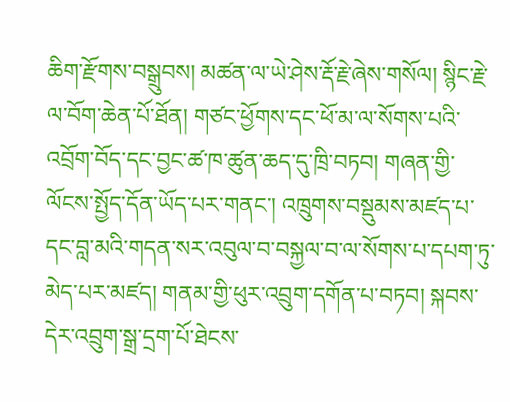ཆིག་རྫོགས་བསྒྲུབས། མཚན་ལ་ཡེ་ཤེས་རྡོ་རྗེ་ཞེས་གསོལ། སྙིང་རྗེ་ལ་བོག་ཆེན་པོ་ཐོན། གཙང་ཕྱོགས་དང་ཕོ་མ་ལ་སོགས་པའི་འབྲོག་བོད་དང་བྱང་ཚ་ཁ་ཚུན་ཆད་དུ་ཁྲི་བཏབ། གཞན་གྱི་ལོངས་སྤྱོད་དོན་ཡོད་པར་གནང་། འཁྲུགས་བསྡུམས་མཛད་པ་དང་བླ་མའི་གདན་སར་འབུལ་བ་བསྐྱལ་བ་ལ་སོགས་པ་དཔག་ཏུ་མེད་པར་མཛད། གནམ་གྱི་ཕུར་འབྲུག་དགོན་པ་བཏབ། སྐབས་དེར་འབྲུག་སྒྲ་དྲག་པོ་ཐེངས་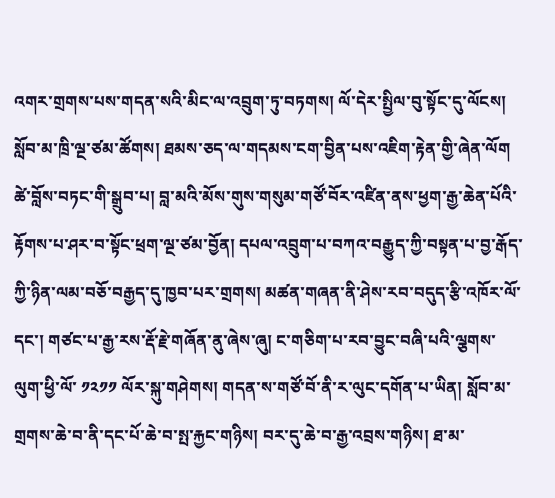འགར་གྲགས་པས་གདན་སའི་མིང་ལ་འབྲུག་ཏུ་བཏགས། ལོ་དེར་སྤྱིལ་བུ་སྟོང་དུ་ལོངས། སློབ་མ་ཁྲི་ལྔ་ཙམ་ཚོགས། ཐམས་ཅད་ལ་གདམས་ངག་བྱིན་པས་འཇིག་རྟེན་གྱི་ཞེན་ལོག ཚེ་བློས་བཏང་གི་སྒྲུབ་པ། བླ་མའི་མོས་གུས་གསུམ་གཙོ་བོར་འཛིན་ནས་ཕྱག་རྒྱ་ཆེན་པོའི་རྟོགས་པ་ཤར་བ་སྟོང་ཕྲག་ལྔ་ཙམ་བྱོན། དཔལ་འབྲུག་པ་བཀའ་བརྒྱུད་ཀྱི་བསྟན་པ་བྱ་རྒོད་ཀྱི་ཉིན་ལམ་བཅོ་བརྒྱད་དུ་ཁྱབ་པར་གྲགས། མཚན་གཞན་ནི་ཤེས་རབ་བདུད་རྩི་འཁོར་ལོ་དང་། གཙང་པ་རྒྱ་རས་རྡོ་རྗེ་གཞོན་ནུ་ཞེས་ཞུ། ང་གཅིག་པ་རབ་བྱུང་བཞི་པའི་ལྕགས་ལུག་ཕྱི་ལོ་ ༡༢༡༡ ལོར་སྐུ་གཤེགས། གདན་ས་གཙོ་བོ་ནི་ར་ལུང་དགོན་པ་ཡིན། སློབ་མ་གྲགས་ཆེ་བ་ནི་དང་པོ་ཆེ་བ་སྤ་རྐྱང་གཉིས། བར་དུ་ཆེ་བ་རྒྱ་འབྲས་གཉིས། ཐ་མ་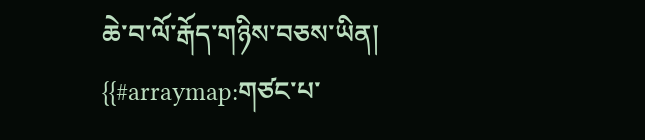ཆེ་བ་ལོ་རྒོད་གཉིས་བཅས་ཡིན།
{{#arraymap:གཙང་པ་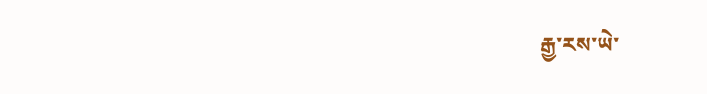རྒྱ་རས་ཡེ་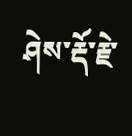ཤེས་རྡོ་རྗེ་